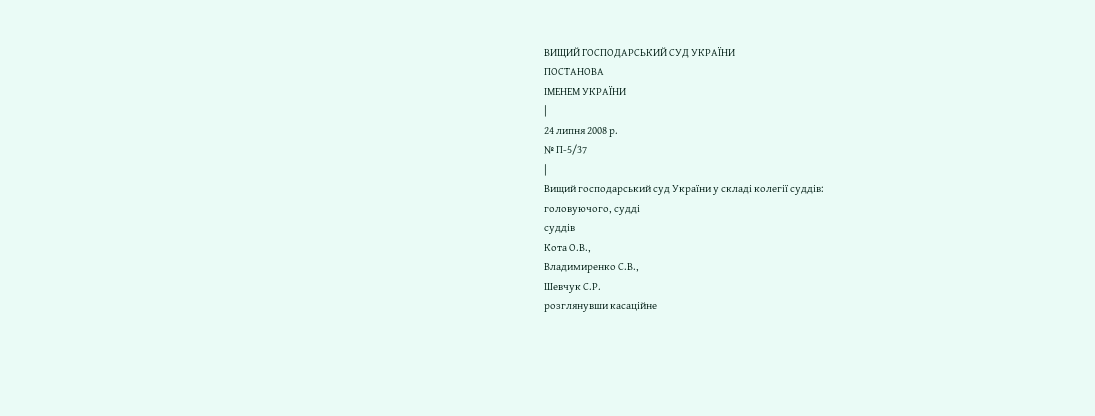ВИЩИЙ ГОСПОДАРСЬКИЙ СУД УКРАЇНИ
ПОСТАНОВА
IМЕНЕМ УКРАЇНИ
|
24 липня 2008 р.
№ П-5/37
|
Вищий господарський суд України у складі колегії суддів:
головуючого, судді
суддів
Кота О.В.,
Владимиренко С.В.,
Шевчук С.Р.
розглянувши касаційне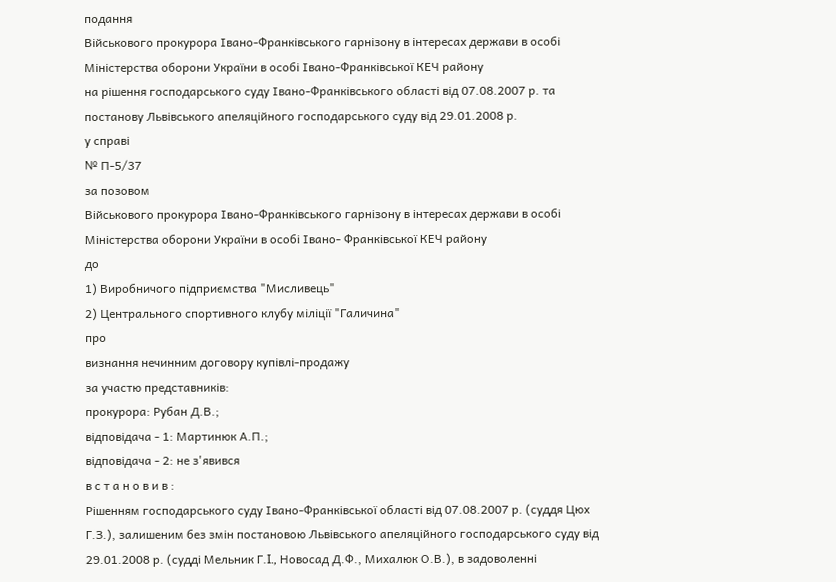подання
Військового прокурора Iвано-Франківського гарнізону в інтересах держави в особі Міністерства оборони України в особі Iвано-Франківської КЕЧ району
на рішення господарського суду Iвано-Франківського області від 07.08.2007 р. та
постанову Львівського апеляційного господарського суду від 29.01.2008 р.
у справі
№ П-5/37
за позовом
Військового прокурора Iвано-Франківського гарнізону в інтересах держави в особі Міністерства оборони України в особі Iвано- Франківської КЕЧ району
до
1) Виробничого підприємства "Мисливець"
2) Центрального спортивного клубу міліції "Галичина"
про
визнання нечинним договору купівлі-продажу
за участю представників:
прокурора: Рубан Д.В.;
відповідача - 1: Мартинюк А.П.;
відповідача - 2: не з'явився
в с т а н о в и в :
Рішенням господарського суду Iвано-Франківської області від 07.08.2007 р. (суддя Цюх Г.З.), залишеним без змін постановою Львівського апеляційного господарського суду від 29.01.2008 р. (судді Мельник Г.I., Новосад Д.Ф., Михалюк О.В.), в задоволенні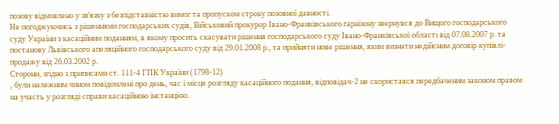позову відмовлено у зв'язку з безпідставністю вимог та пропуском строку позовної давності.
Не погоджуючись з рішеннями господарських судів, Військовий прокурор Iвано-Франківського гарнізону звернувся до Вищого господарського суду України з касаційним поданням, в якому просить скасувати рішення господарського суду Iвано-Франківської області від 07.08.2007 р. та постанову Львівського апеляційного господарського суду від 29.01.2008 р., та прийняти нове рішення, яким визнати недійсним договір купівлі-продажу від 26.03.2002 р.
Сторони, згідно з приписами ст. 111-4 ГПК України (1798-12)
, були належним чином повідомлені про день, час і місце розгляду касаційного подання, відповідач-2 не скористався передбаченим законом правом на участь у розгляді справи касаційною інстанцією.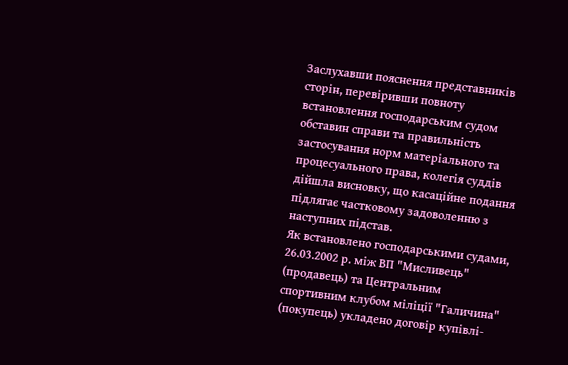Заслухавши пояснення представників сторін, перевіривши повноту встановлення господарським судом обставин справи та правильність застосування норм матеріального та процесуального права, колегія суддів дійшла висновку, що касаційне подання підлягає частковому задоволенню з наступних підстав.
Як встановлено господарськими судами, 26.03.2002 р. між ВП "Мисливець" (продавець) та Центральним спортивним клубом міліції "Галичина" (покупець) укладено договір купівлі-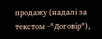продажу (надалі за текстом -"Договір"),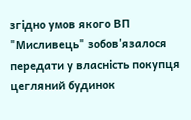згідно умов якого ВП "Мисливець" зобов'язалося передати у власність покупця цегляний будинок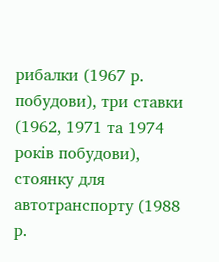рибалки (1967 р. побудови), три ставки (1962, 1971 та 1974 років побудови), стоянку для автотранспорту (1988 р.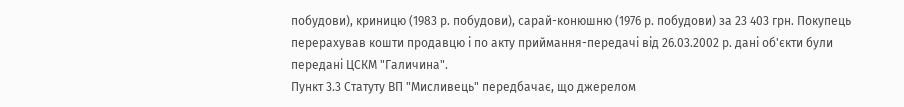побудови), криницю (1983 р. побудови), сарай-конюшню (1976 р. побудови) за 23 403 грн. Покупець перерахував кошти продавцю і по акту приймання-передачі від 26.03.2002 р. дані об'єкти були передані ЦСКМ "Галичина".
Пункт 3.3 Статуту ВП "Мисливець" передбачає, що джерелом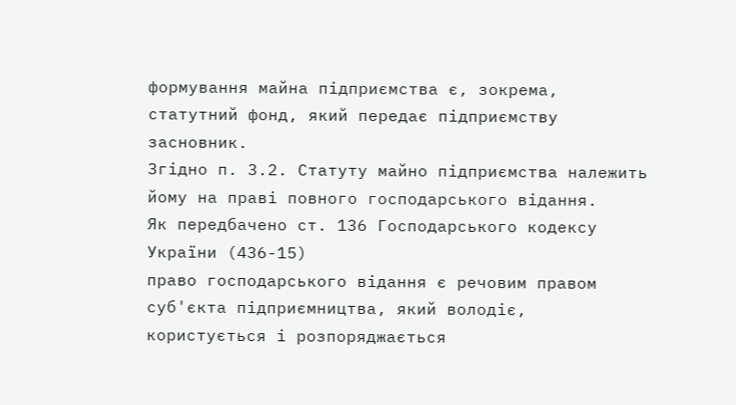формування майна підприємства є, зокрема, статутний фонд, який передає підприємству засновник.
Згідно п. 3.2. Статуту майно підприємства належить йому на праві повного господарського відання.
Як передбачено ст. 136 Господарського кодексу України (436-15)
право господарського відання є речовим правом суб'єкта підприємництва, який володіє, користується і розпоряджається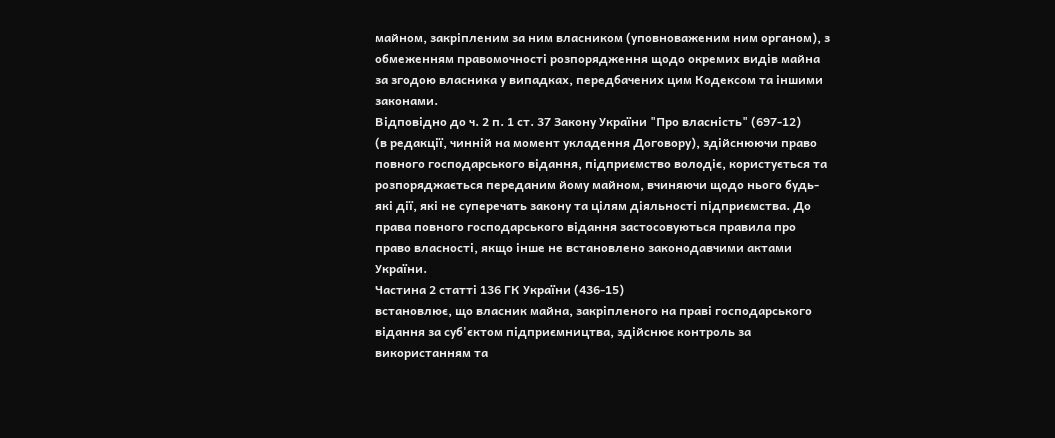майном, закріпленим за ним власником (уповноваженим ним органом), з обмеженням правомочності розпорядження щодо окремих видів майна за згодою власника у випадках, передбачених цим Кодексом та іншими законами.
Відповідно до ч. 2 п. 1 ст. 37 Закону України "Про власність" (697-12)
(в редакції, чинній на момент укладення Договору), здійснюючи право повного господарського відання, підприємство володіє, користується та розпоряджається переданим йому майном, вчиняючи щодо нього будь-які дії, які не суперечать закону та цілям діяльності підприємства. До права повного господарського відання застосовуються правила про право власності, якщо інше не встановлено законодавчими актами України.
Частина 2 статті 136 ГК України (436-15)
встановлює, що власник майна, закріпленого на праві господарського відання за суб'єктом підприємництва, здійснює контроль за використанням та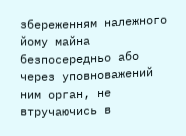збереженням належного йому майна безпосередньо або через уповноважений ним орган, не втручаючись в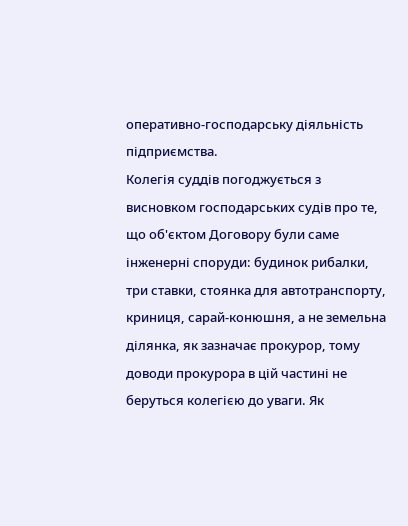оперативно-господарську діяльність підприємства.
Колегія суддів погоджується з висновком господарських судів про те, що об'єктом Договору були саме інженерні споруди: будинок рибалки, три ставки, стоянка для автотранспорту, криниця, сарай-конюшня, а не земельна ділянка, як зазначає прокурор, тому доводи прокурора в цій частині не беруться колегією до уваги. Як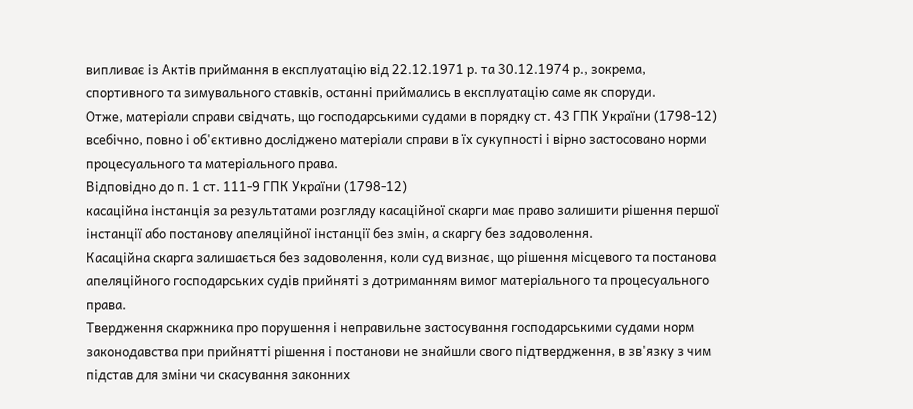випливає із Актів приймання в експлуатацію від 22.12.1971 р. та 30.12.1974 р., зокрема, спортивного та зимувального ставків, останні приймались в експлуатацію саме як споруди.
Отже, матеріали справи свідчать, що господарськими судами в порядку ст. 43 ГПК України (1798-12)
всебічно, повно і об'єктивно досліджено матеріали справи в їх сукупності і вірно застосовано норми процесуального та матеріального права.
Відповідно до п. 1 ст. 111-9 ГПК України (1798-12)
касаційна інстанція за результатами розгляду касаційної скарги має право залишити рішення першої інстанції або постанову апеляційної інстанції без змін, а скаргу без задоволення.
Касаційна скарга залишається без задоволення, коли суд визнає, що рішення місцевого та постанова апеляційного господарських судів прийняті з дотриманням вимог матеріального та процесуального права.
Твердження скаржника про порушення і неправильне застосування господарськими судами норм законодавства при прийнятті рішення і постанови не знайшли свого підтвердження, в зв'язку з чим підстав для зміни чи скасування законних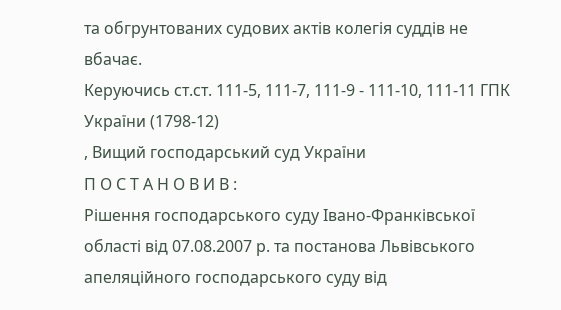та обгрунтованих судових актів колегія суддів не вбачає.
Керуючись ст.ст. 111-5, 111-7, 111-9 - 111-10, 111-11 ГПК України (1798-12)
, Вищий господарський суд України
П О С Т А Н О В И В :
Рішення господарського суду Iвано-Франківської області від 07.08.2007 р. та постанова Львівського апеляційного господарського суду від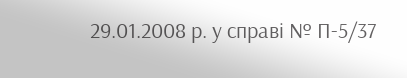29.01.2008 р. у справі № П-5/37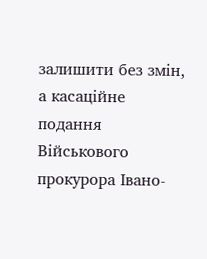залишити без змін, а касаційне подання Військового прокурора Iвано-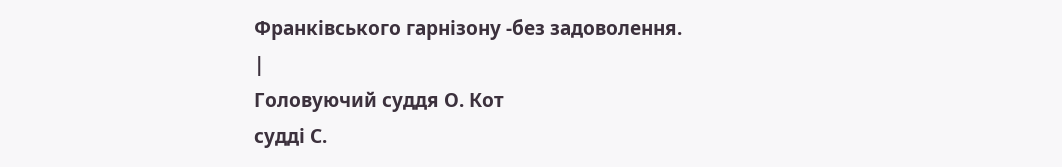Франківського гарнізону -без задоволення.
|
Головуючий суддя О. Кот
судді С.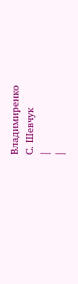Владимиренко
С. Шевчук
|
|